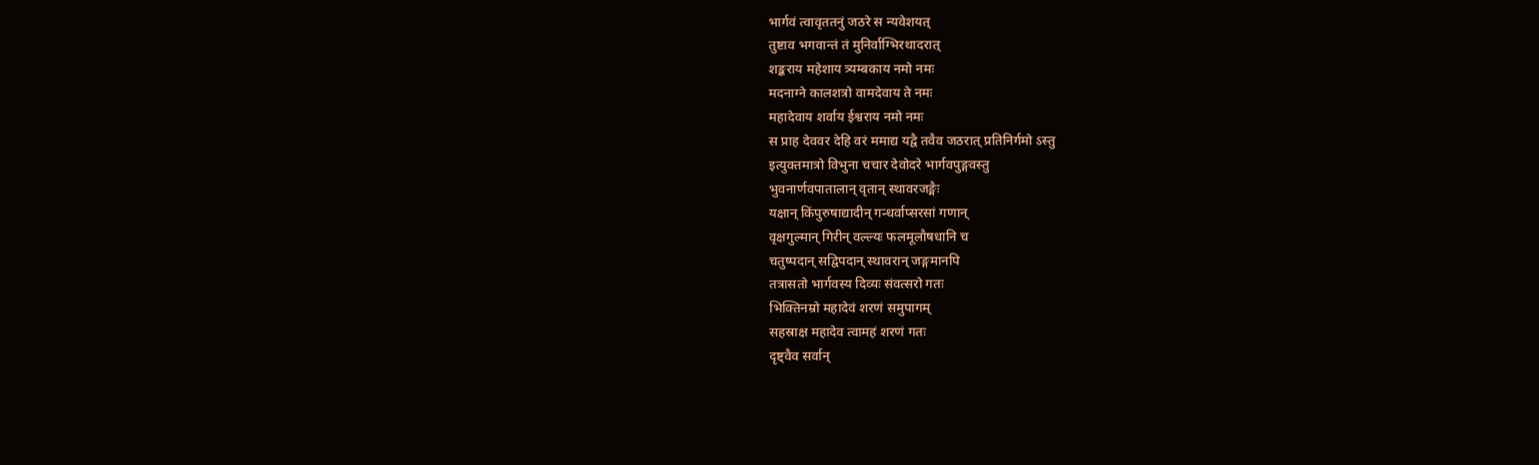भार्गवं त्वावृततनुं जठरे स न्यवेशयत्
तुष्टाव भगवान्तं तं मुनिर्वाग्भिरथादरात्
शङ्कराय महेशाय त्र्यम्बकाय नमो नमः
मदनाग्ने कालशत्रो वामदेवाय ते नमः
महादेवाय शर्वाय ईश्वराय नमो नमः
स प्राह देववर देहि वरं ममाद्य यद्वै तवैव जठरात् प्रतिनिर्गमो ऽस्तु
इत्युक्तमात्रो विभुना चचार देवोदरे भार्गवपुङ्गवस्तु
भुवनार्णवपातालान् वृतान् स्थावरजङ्मैः
यक्षान् किंपुरुषाद्यादीन् गन्धर्वाप्सरसां गणान्
वृक्षगुल्मान् गिरीन् वल्ल्यः फलमूलौषधानि च
चतुष्पदान् सद्विपदान् स्थावरान् जङ्गमानपि
तत्रासतो भार्गवस्य दिव्यः संवत्सरो गतः
भिक्तिनम्रो महादेवं शरणं समुपागम्
सहस्राक्ष महादेव त्वामहं शरणं गतः
दृष्ट्वैव सर्वान्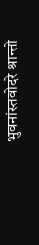भुवनांस्तवोदरे श्रान्तो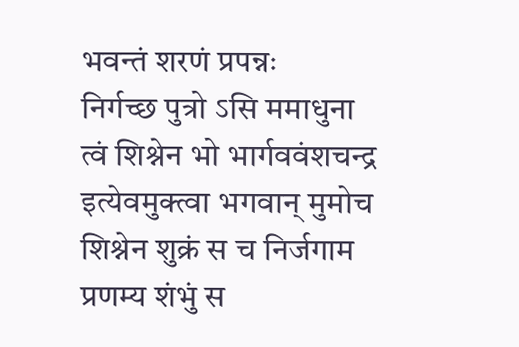भवन्तं शरणं प्रपन्नः
निर्गच्छ पुत्रो ऽसि ममाधुना त्वं शिश्नेन भो भार्गववंशचन्द्र
इत्येवमुक्त्वा भगवान् मुमोच शिश्नेन शुक्रं स च निर्जगाम
प्रणम्य शंभुं स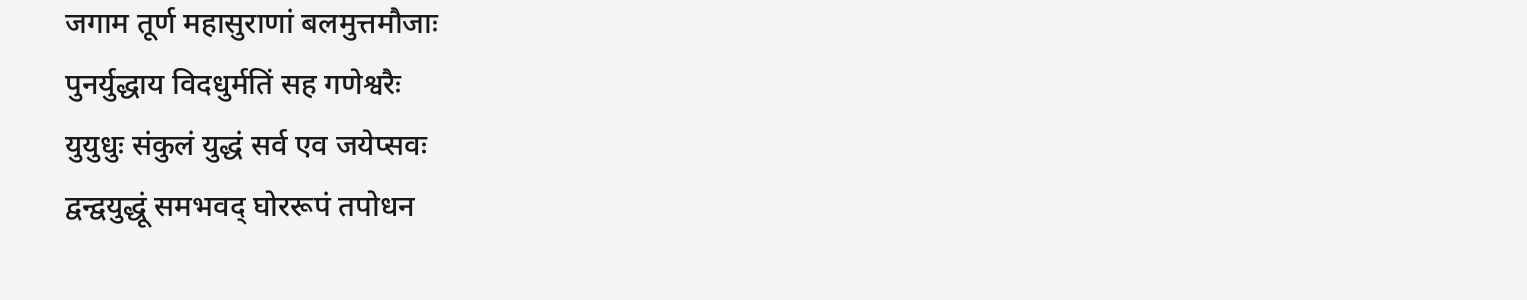जगाम तूर्ण महासुराणां बलमुत्तमौजाः
पुनर्युद्धाय विदधुर्मतिं सह गणेश्वरैः
युयुधुः संकुलं युद्धं सर्व एव जयेप्सवः
द्वन्द्वयुद्धूं समभवद् घोररूपं तपोधन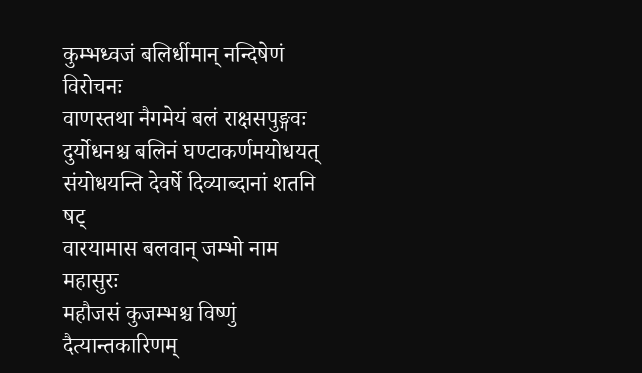कुम्भध्वजं बलिर्धीमान् नन्दिषेणं विरोचनः
वाणस्तथा नैगमेयं बलं राक्षसपुङ्गवः
दुर्योधनश्च बलिनं घण्टाकर्णमयोधयत्
संयोधयन्ति देवर्षे दिव्याब्दानां शतनि षट्
वारयामास बलवान् जम्भो नाम महासुरः
महौजसं कुजम्भश्च विष्णुं दैत्यान्तकारिणम्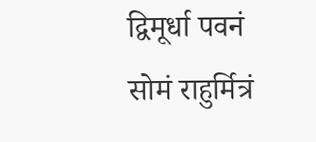द्विमूर्धा पवनं सोमं राहुर्मित्रं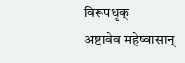विरूपधृक्
अष्टावेव महेष्वासान्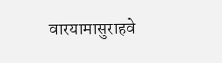वारयामासुराहवे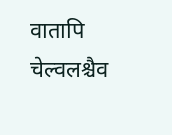वातापि चेल्वलश्चैव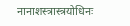नानाशस्त्रास्त्रयोधिनः